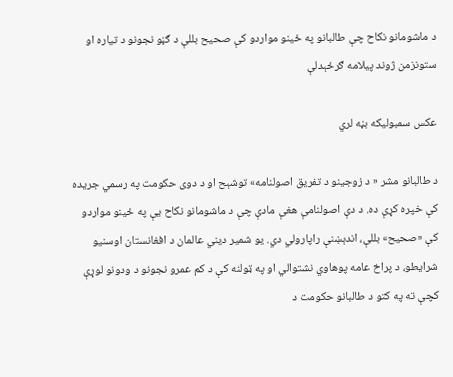د ماشومانو نکاح چې طالبانو په ځینو مواردو کې صحیح بللې د ګڼو نجونو د تیاره او ستونزمن ژوند پیلامه ګرځېدلې

عکس سمبولیکه بڼه لري

د طالبانو مشر « د زوجینو د تفریق اصولنامه» توشېح او د دوی حکومت په رسمي جریده کې خپره کړې ده. د دې اصولنامې هغې مادې چې د ماشومانو نکاح یې په ځینو مواردو کې «صحیح» بللې، اندېښنې راپارولي دي. یو شمیر دیني عالمان د افغانستان اوسنیو شرایطو، د پراخ عامه پوهاوي نشتوالي او په ټولنه کې د کم عمرو نجونو د ودونو لوړې کچې ته په کتو د طالبانو حکومت د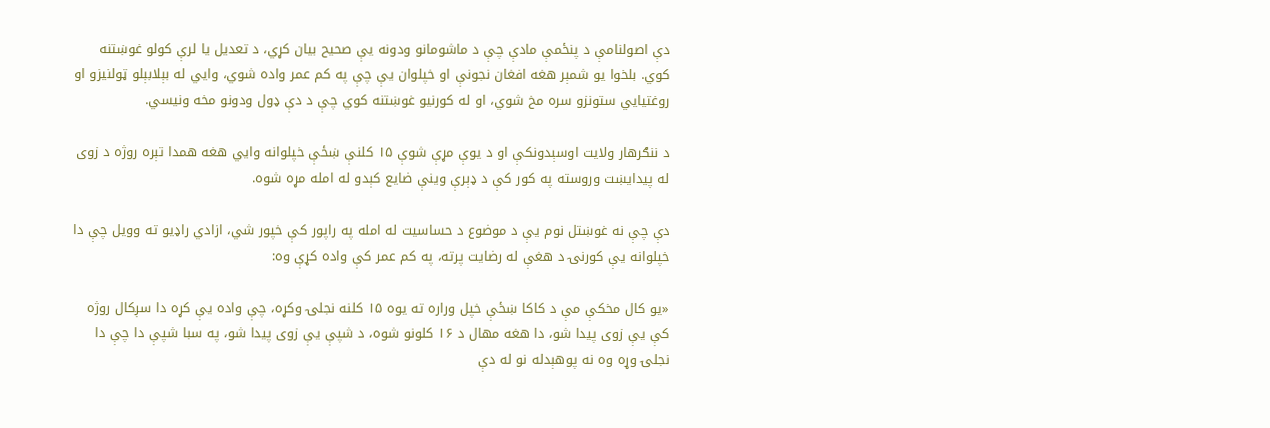دې اصولنامې د پنځمې مادې چې د ماشومانو ودونه یې صحیح بیان کړي، د تعدیل یا لرې کولو غوښتنه کوي. بلخوا یو شمېر هغه افغان نجونې او خپلوان یې چې په کم عمر واده شوي، وایي له بېلابېلو ټولنیزو او روغتیایي ستونزو سره مخ شوي، او له کورنیو غوښتنه کوي چې د دې ډول ودونو مخه ونیسي.

د ننګرهار ولایت اوسېدونکې او د یوې مړې شوې ۱۵ کلنې ښځې خپلوانه وایي هغه همدا تېره روژه د زوی له پیدایښت وروسته په کور کې د ډېرې وینې ضایع کېدو له امله مړه شوه.

دې چې نه غوښتل نوم یې د موضوع د حساسیت له امله په راپور کې خپور شي، ازادي راډیو ته وویل چې دا خپلوانه یې کورنۍ د هغې له رضایت پرته، په کم عمر کې واده کړې وه:

«یو کال مخکې مې د کاکا ښځې خپل وراره ته یوه ۱۵ کلنه نجلۍ وکړه، چې واده یې کړه دا سږکال روژه کې یې زوی پیدا شو، دا هغه مهال د ۱۶ کلونو شوه، د شپې یې زوی پیدا شو، په سبا شپې دا چې دا نجلۍ وړه وه نه پوهېدله نو له دې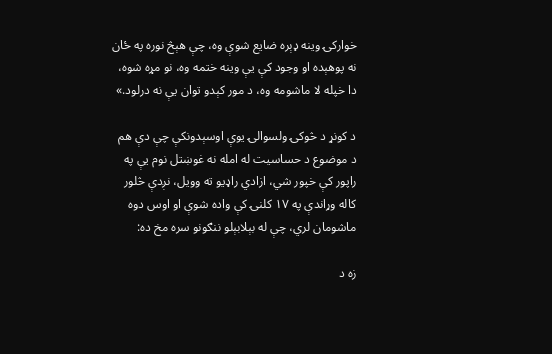خوارکۍ وینه ډېره ضایع شوې وه، چې هېڅ نوره په ځان نه پوهېده او وجود کې یې وینه ختمه وه، نو مړه شوه، دا خپله لا ماشومه وه، د مور کېدو توان یې نه درلود.»

د کونړ د څوکۍ ولسوالۍ یوې اوسېدونکې چې دې هم د موضوع د حساسیت له امله نه غوښتل نوم یې په راپور کې خپور شي، ازادي راډیو ته وویل، نږدې څلور کاله وړاندې په ۱۷ کلنۍ کې واده شوې او اوس دوه ماشومان لري، چې له بېلابېلو ننګونو سره مخ ده:

زه د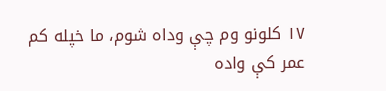۱۷ کلونو وم چې وداه شوم، ما خپله کم عمر کې واده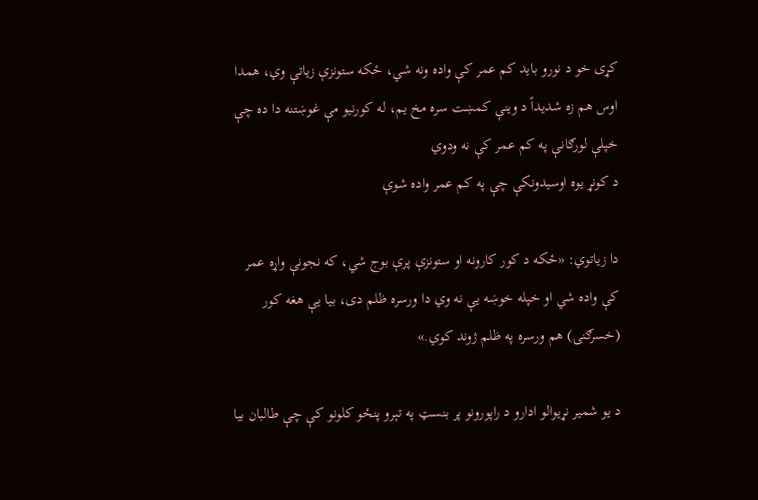کړی خو د نورو باید کم عمر کې واده ونه شي، ځکه ستونزې زیاتې وي، همدا اوس هم زه شدیداً د وینې کمښت سره مخ یم، له کورنیو مې غوښتنه دا ده چې خپلې لورګانې په کم عمر کې نه ودوي
د کونړ یوه اوسیدونکې چې په کم عمر واده شوې

دا زیاتوي: «ځکه د کور کارونه او ستونزې پرې بوج شي، که نجونې واړه عمر کې واده شي او خپله خوښه یې نه وي دا ورسره ظلم دی، بیا یې هغه کور (خسرګنۍ) هم ورسره په ظلم ژوند کوي.»

د یو شمیر نړیوالو ادارو د راپورونو پر بنسټ په تېرو پنځو کلونو کې چې طالبان بیا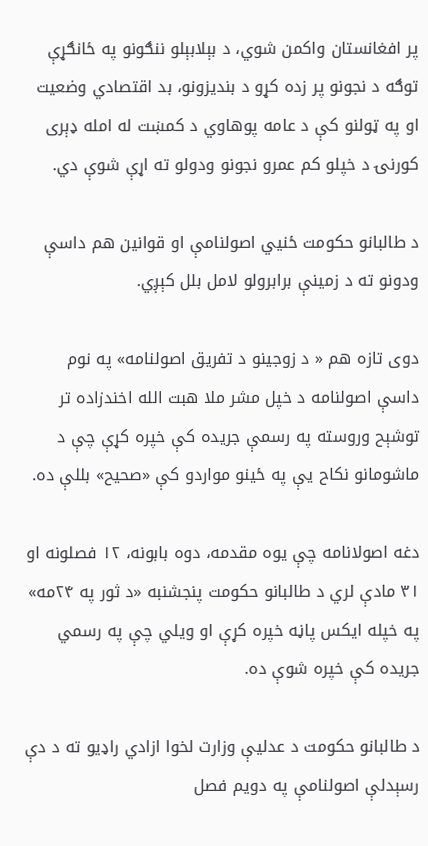پر افغانستان واکمن شوي، د بېلابېلو ننګونو په ځانګړې توګه د نجونو پر زده کړو د بندیزونو، بد اقتصادي وضعیت او په ټولنو کې د عامه پوهاوي د کمښت له امله ډېری کورنۍ د خپلو کم عمرو نجونو ودولو ته اړې شوې دي.

د طالبانو حکومت ځنیي اصولنامې او قوانین هم داسې ودونو ته د زمینې برابرولو لامل بلل کېږي.

دوی تازه هم « د زوجینو د تفریق اصولنامه» په نوم داسې اصولنامه د خپل مشر ملا هبت الله اخندزاده تر توشېح وروسته په رسمې جریده کې خپره کړې چې د ماشومانو نکاح یې په ځینو مواردو کې «صحیح» بللې ده.

دغه اصولانامه چې یوه مقدمه، دوه بابونه، ۱۲ فصلونه او ۳۱ مادې لري د طالبانو حکومت پنجشنبه «د ثور په ۲۴مه» په خپله ایکس پاڼه خپره کړې او ویلي چې په رسمي جریده کې خپره شوې ده.

د طالبانو حکومت د عدلیې وزارت لخوا ازادي راډیو ته د دې رسېدلې اصولنامې په دویم فصل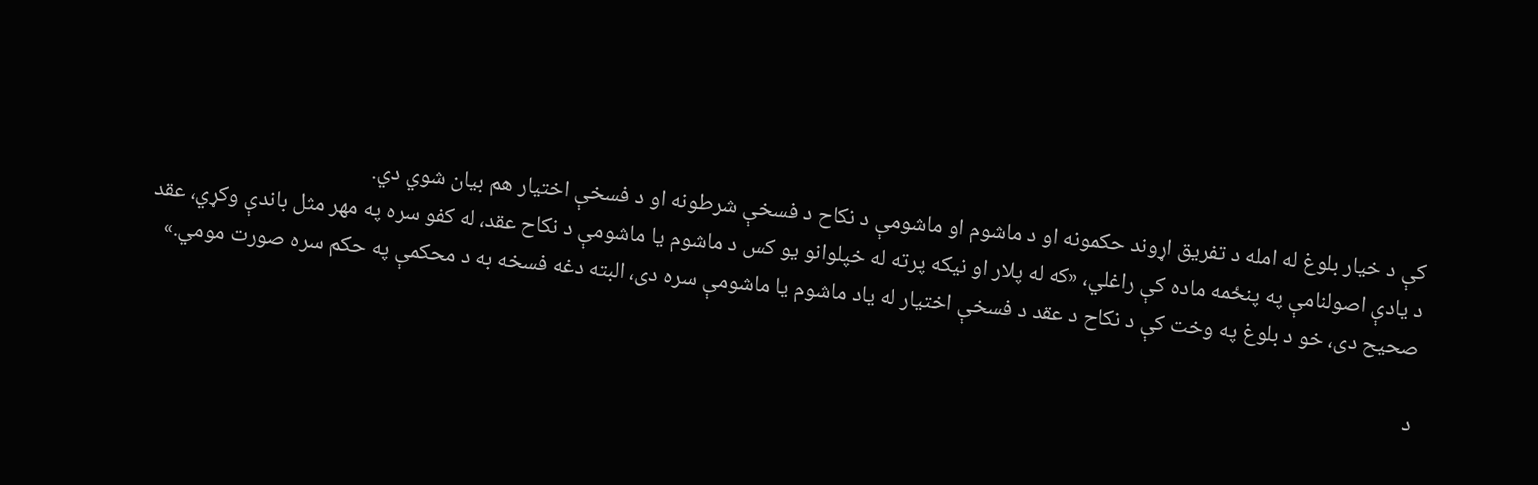کې د خیار بلوغ له امله د تفریق اړوند حکمونه او د ماشوم او ماشومې د نکاح د فسخې شرطونه او د فسخې اختیار هم بیان شوي دي.
د یادې اصولنامې په پنځمه ماده کې راغلي، «که له پلار او نیکه پرته له خپلوانو یو کس د ماشوم یا ماشومې د نکاح عقد، له کفو سره په مهر مثل باندې وکړي، عقد صحیح دی، خو د بلوغ په وخت کې د نکاح د عقد د فسخې اختیار له یاد ماشوم یا ماشومې سره دی، البته دغه فسخه به د محکمې په حکم سره صورت مومي.»

د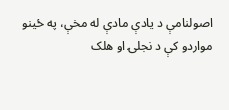اصولنامې د یادې مادې له مخې، په ځینو مواردو کې د نجلۍ او هلک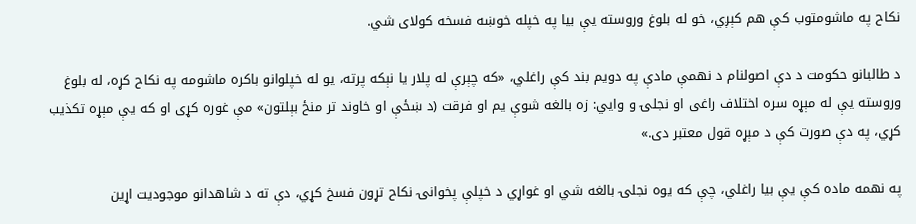نکاح په ماشومتوب کې هم کېږي، خو له بلوغ وروسته یې بیا په خپله خوښه فسخه کولای شي.

د طالبانو حکومت د دې اصولنام د نهمې مادې په دویم بند کې راغلي، «که چېرې له پلار یا نېکه پرته، یو له خپلوانو باکره ماشومه په نکاح کړه، له بلوغ وروسته یې له مېړه سره اختلاف راغی او نجلۍ و وايي: زه بالغه شوې یم او فرقت (د ښځې او خاوند تر منځ بېلتون» مې غوره کړی او که یې مېړه تکذیب کړي، په دې صورت کې د مېړه قول معتبر دی.»

په نهمه ماده کې یې بیا راغلي، چې که یوه نجلۍ بالغه شي او غواړي د خپلې پخوانۍ نکاح تړون فسخ کړي، دې ته د شاهدانو موجودیت اړین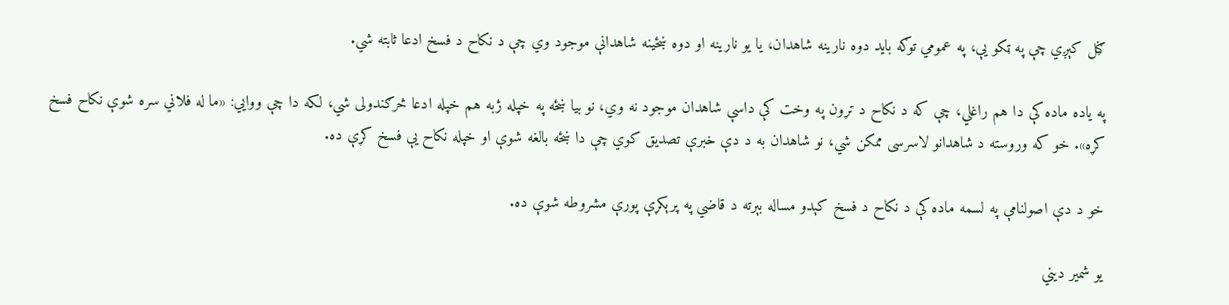ګڼل کېږي چې په ټکو یې، په عمومي توګه باید دوه نارینه شاهدان، یا یو نارینه او دوه ښځینه شاهدانې موجود وي چې د نکاح د فسخ ادعا ثابته شي.

په یاده ماده کې دا هم راغلي، چې که د نکاح د تړون په وخت کې داسې شاهدان موجود نه وي، نو بیا ښځه په خپله ژبه هم خپله ادعا څرګندولی شي، لکه دا چې ووایي: «ما له فلاني سره شوې نکاح فسخ کړه». خو که وروسته د شاهدانو لاسرسی ممکن شي، نو شاهدان به د دې خبرې تصدیق کوي چې دا ښځه بالغه شوې او خپله نکاح یې فسخ کړې ده.

خو د دې اصولنامې په لسمه ماده کې د نکاح د فسخ کېدو مساله بېرته د قاضي په پرېکړې پورې مشروطه شوې ده.

یو شمیر دیني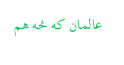عالمان که څه هم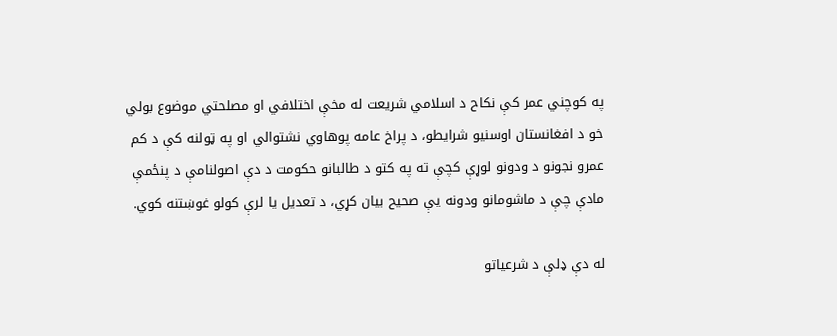په کوچني عمر کې نکاح د اسلامي شریعت له مخې اختلافي او مصلحتي موضوع بولي خو د افغانستان اوسنیو شرایطو، د پراخ عامه پوهاوي نشتوالي او په ټولنه کې د کم عمرو نجونو د ودونو لوړې کچې ته په کتو د طالبانو حکومت د دې اصولنامې د پنځمې مادې چې د ماشومانو ودونه یې صحیح بیان کړي، د تعدیل یا لرې کولو غوښتنه کوي.

له دې ډلې د شرعیاتو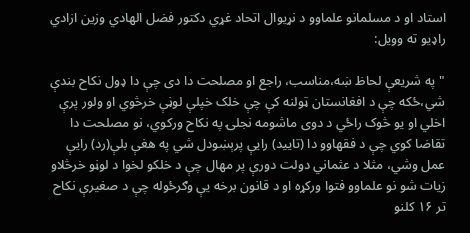استاد او د مسلمانو علماوو د نړیوال اتحاد غړي دکتور فضل الهادي وزین ازادي راډیو ته وویل:

"په شریعې لحاظ ښه،مناسب، راجع او مصلحت دا دی چې دا ډول نکاح بندې شي،ځکه چې د افغانستان ټولنه کې چې خلک خپلې لوڼې خرڅوي او ولور پرې اخلي او یو څوک راځي د دوی ماشومه نجلۍ په نکاح ورکوي، نو مصلحت دا تقاضا کوي چې د فقهاوو دا (تایید) رایې پرېښودل شي په هغې بلې(رد) رایې عمل وشي، مثلا د عثماني دولت دورې پر مهال چې د خلکو لخوا د لوڼو خرڅلاو زیات شو نو علماوو فتوا ورکړه او د قانون برخه یې وګرځوله چې د صغیرې نکاح تر ۱۶ کلنو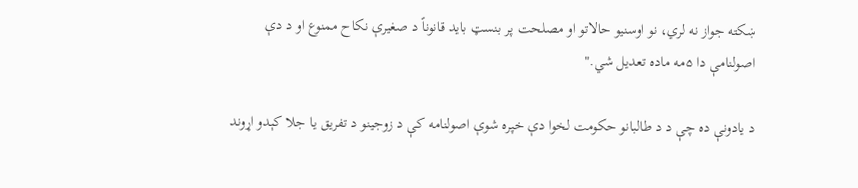ښکته جواز نه لري، نو اوسنیو حالاتو او مصلحت پر بنسټ باید قانوناً د صغیرې نکاح ممنوع او د دې اصولنامې دا ۵مه ماده تعدیل شي."

د یادونې ده چې د د طالبانو حکومت لخوا دې خپره شوې اصولنامه کې د زوجینو د تفریق یا جلا کېدو اړوند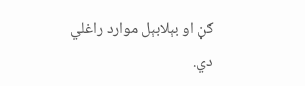ګڼ او بېلابېل موارد راغلي دي.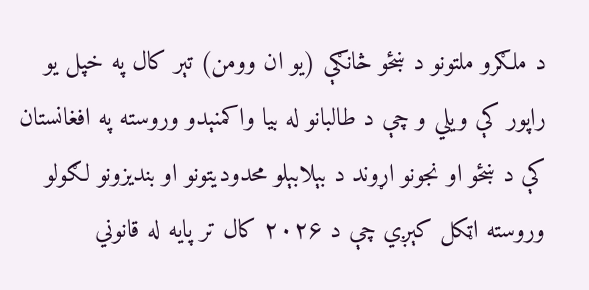د ملګرو ملتونو د ښځو څانګې (یو ان وومن) تېر کال په خپل یو راپور کې ویلي و چې د طالبانو له بیا واکمنېدو وروسته په افغانستان کې د ښځو او نجونو اړوند د بېلابېلو محدودیتونو او بندیزونو لګولو وروسته اټکل کېږي چې د ۲۰۲۶ کال تر پایه له قانوني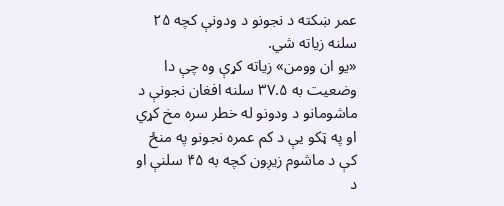عمر ښکته د نجونو د ودونې کچه ۲۵ سلنه زیاته شي.
«یو ان وومن» زیاته کړې وه چې دا وضعیت به ۳۷.۵ سلنه افغان نجونې د ماشومانو د ودونو له خطر سره مخ کړي او په ټکو یې د کم عمره نجونو په منځ کې د ماشوم زیږون کچه به ۴۵ سلنې او د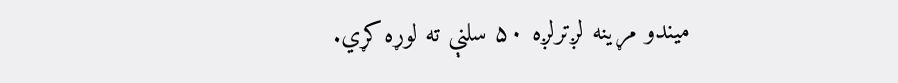میندو مړینه لږترلږه ۵۰ سلنې ته لوړه کړي.